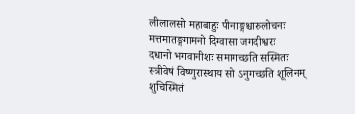लीलालसो महाबाहुः पीनाङ्गश्चारुलोचनः
मत्तमातङ्गगामनो दिग्वासा जगदीश्वरः
दधानो भगवानीशः समागच्छति सस्मितः
स्त्रीवेषं विष्णुरास्थाय सो ऽनुगच्छति शूलिनम्
शुचिस्मितं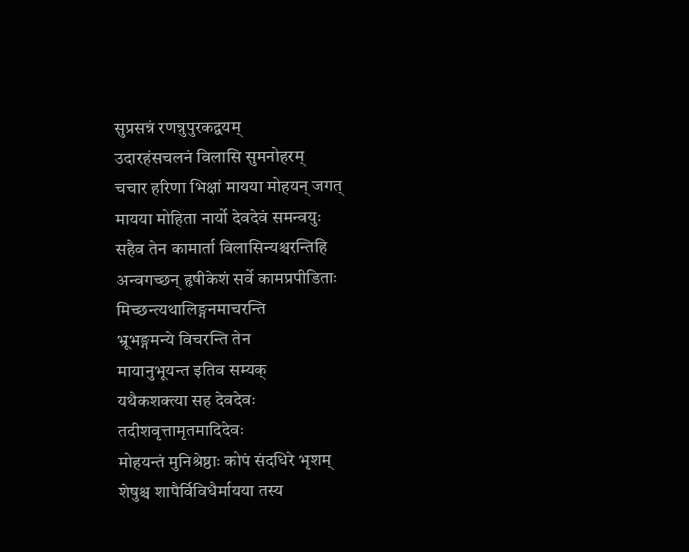सुप्रसन्नं रणन्नुपुरकद्वयम्
उदारहंसचलनं विलासि सुमनोहरम्
चचार हरिणा भिक्षां मायया मोहयन् जगत्
मायया मोहिता नार्यो देवदेवं समन्वयुः
सहैव तेन कामार्ता विलासिन्यश्चरन्तिहि
अन्वगच्छन् हृषीकेशं सर्वे कामप्रपीडिताः
मिच्छन्त्यथालिङ्गनमाचरन्ति
भ्रूभङ्गमन्ये विचरन्ति तेन
मायानुभूयन्त इतिव सम्यक्
यथैकशक्त्या सह देवदेवः
तदीशवृत्तामृतमादिदेवः
मोहयन्तं मुनिश्रेष्ठाः कोपं संदधिरे भृशम्
शेषुश्च शापैर्विविधैर्मायया तस्य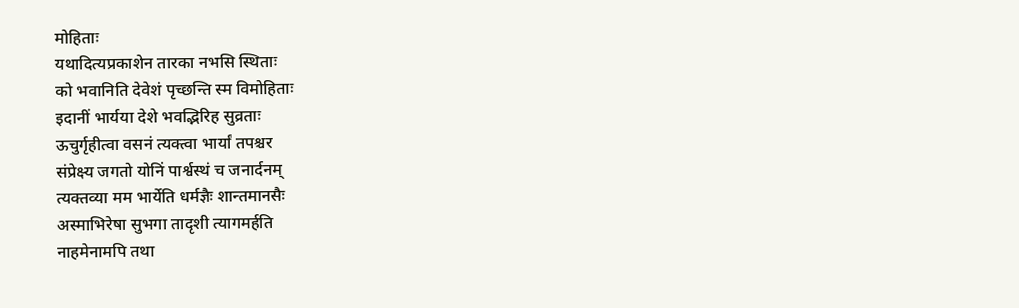मोहिताः
यथादित्यप्रकाशेन तारका नभसि स्थिताः
को भवानिति देवेशं पृच्छन्ति स्म विमोहिताः
इदानीं भार्यया देशे भवद्भिरिह सुव्रताः
ऊचुर्गृहीत्वा वसनं त्यक्त्वा भार्यां तपश्चर
संप्रेक्ष्य जगतो योनिं पार्श्वस्थं च जनार्दनम्
त्यक्तव्या मम भार्येति धर्मज्ञैः शान्तमानसैः
अस्माभिरेषा सुभगा तादृशी त्यागमर्हति
नाहमेनामपि तथा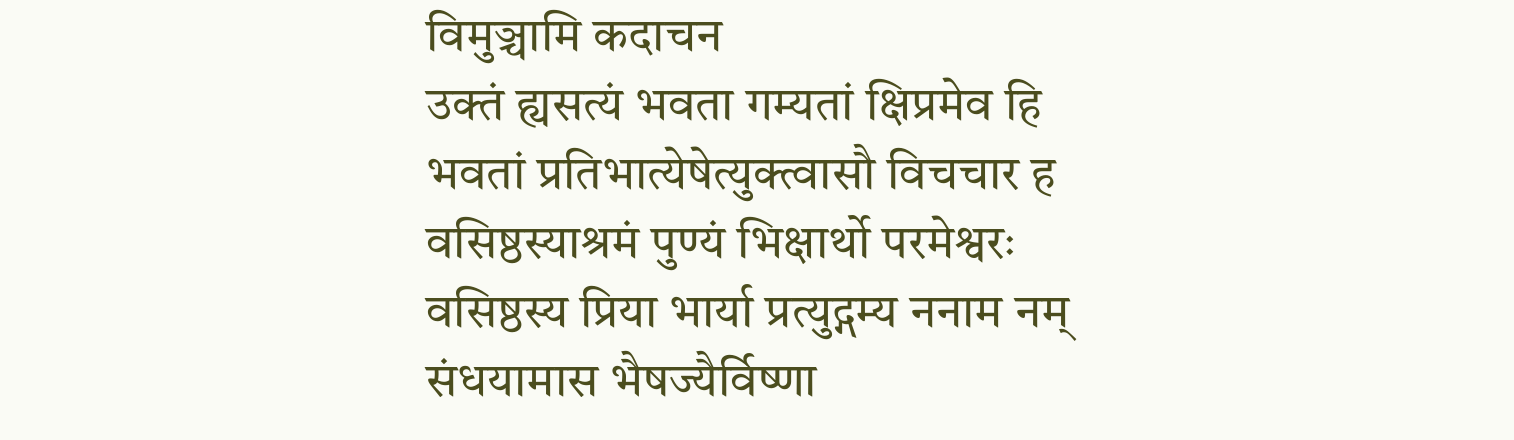विमुञ्चामि कदाचन
उक्तं ह्यसत्यं भवता गम्यतां क्षिप्रमेव हि
भवतां प्रतिभात्येषेत्युक्त्वासौ विचचार ह
वसिष्ठस्याश्रमं पुण्यं भिक्षार्थो परमेश्वरः
वसिष्ठस्य प्रिया भार्या प्रत्युद्गम्य ननाम नम्
संधयामास भैषज्यैर्विष्णा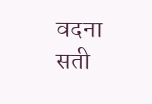वदना सती